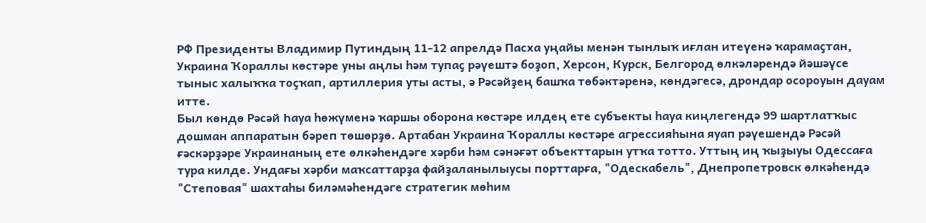РФ Президенты Владимир Путиндың 11-12 апрелдә Пасха уңайы менән тынлыҡ иғлан итеүенә ҡарамаҫтан, Украина Ҡораллы көстәре уны аңлы һәм тупаҫ рәүештә боҙоп, Херсон, Курск, Белгород өлкәләрендә йәшәүсе тыныс халыҡҡа тоҫҡап, артиллерия уты асты, ә Рәсәйҙең башҡа төбәктәренә, көндәгесә, дрондар осороуын дауам итте.
Был көндө Рәсәй Һауа һөжүменә ҡаршы оборона көстәре илдең ете субъекты һауа киңлегендә 99 шартлатҡыс дошман аппаратын бәреп төшөрҙө. Артабан Украина Ҡораллы көстәре агрессияһына яуап рәүешендә Рәсәй ғәскәрҙәре Украинаның ете өлкәһендәге хәрби һәм сәнәғәт объекттарын утҡа тотто. Уттың иң ҡыҙыуы Одессаға тура килде. Ундағы хәрби маҡсаттарҙа файҙаланылыусы порттарға, "Одескабель", Днепропетровск өлкәһендә "Степовая" шахтаһы биләмәһендәге стратегик мөһим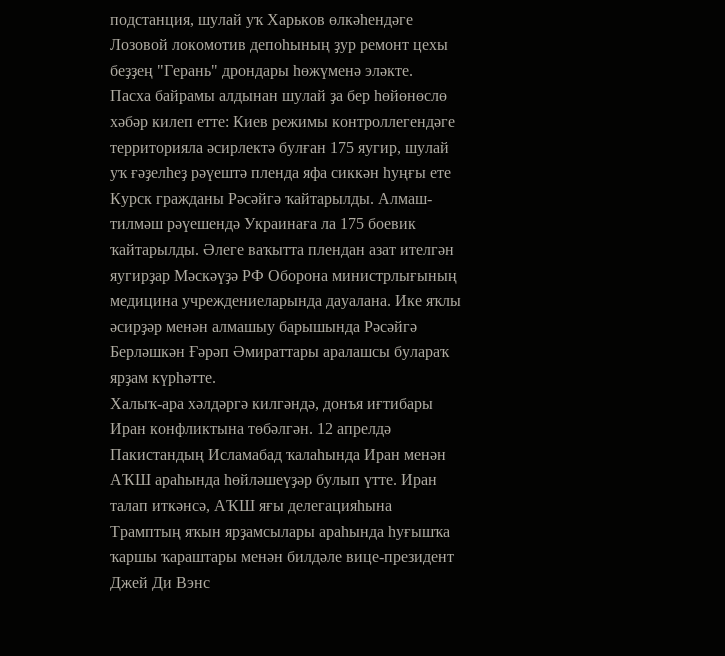подстанция, шулай уҡ Харьков өлкәһендәге Лозовой локомотив депоһының ҙур ремонт цехы беҙҙең "Герань" дрондары һөжүменә эләкте.
Пасха байрамы алдынан шулай ҙа бер һөйөнөслө хәбәр килеп етте: Киев режимы контроллегендәге территорияла әсирлектә булған 175 яугир, шулай уҡ ғәҙелһеҙ рәүештә пленда яфа сиккән һуңғы ете Курск гражданы Рәсәйгә ҡайтарылды. Алмаш-тилмәш рәүешендә Украинаға ла 175 боевик ҡайтарылды. Әлеге ваҡытта плендан азат ителгән яугирҙар Мәскәүҙә РФ Оборона министрлығының медицина учреждениеларында дауалана. Ике яҡлы әсирҙәр менән алмашыу барышында Рәсәйгә Берләшкән Ғәрәп Әмираттары аралашсы булараҡ ярҙам күрһәтте.
Халыҡ-ара хәлдәргә килгәндә, донъя иғтибары Иран конфликтына төбәлгән. 12 апрелдә Пакистандың Исламабад ҡалаһында Иран менән АҠШ араһында һөйләшеүҙәр булып үтте. Иран талап иткәнсә, АҠШ яғы делегацияһына Трамптың яҡын ярҙамсылары араһында һуғышҡа ҡаршы ҡараштары менән билдәле вице-президент Джей Ди Вэнс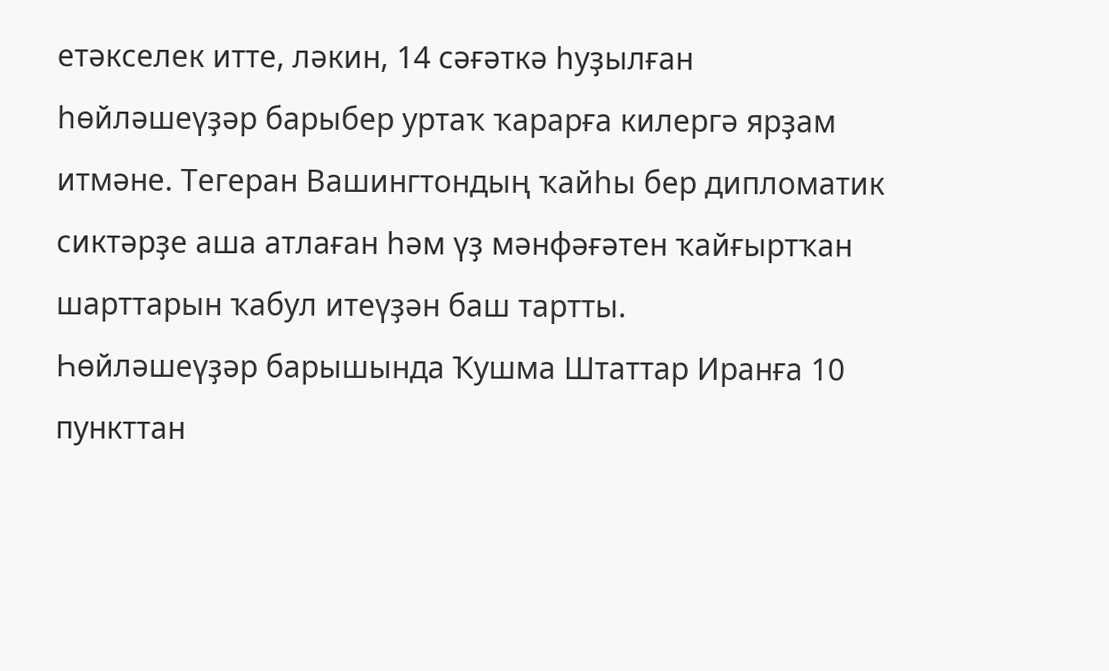етәкселек итте, ләкин, 14 сәғәткә һуҙылған һөйләшеүҙәр барыбер уртаҡ ҡарарға килергә ярҙам итмәне. Тегеран Вашингтондың ҡайһы бер дипломатик сиктәрҙе аша атлаған һәм үҙ мәнфәғәтен ҡайғыртҡан шарттарын ҡабул итеүҙән баш тартты.
Һөйләшеүҙәр барышында Ҡушма Штаттар Иранға 10 пункттан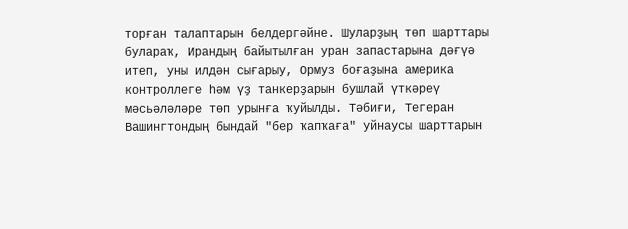торған талаптарын белдергәйне. Шуларҙың төп шарттары булараҡ, Ирандың байытылған уран запастарына дәғүә итеп, уны илдән сығарыу, Ормуз боғаҙына америка контроллеге һәм үҙ танкерҙарын бушлай үткәреү мәсьәләләре төп урынға ҡуйылды. Тәбиғи, Тегеран Вашингтондың бындай "бер ҡапҡаға" уйнаусы шарттарын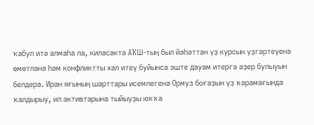ҡабул итә алмаһа ла, киләсәктә АҠШ-тың был йәһәттән үҙ курсын үҙгәртеүенә өмөтләнә һәм конфликтты хәл итеү буйынса эште дауам итергә әҙер булыуын белдерә. Иран яғының шарттары исемлегенә Ормуз боғаҙын үҙ ҡарамағында ҡалдырыу, ил активтарына тыйыуҙы юҡҡа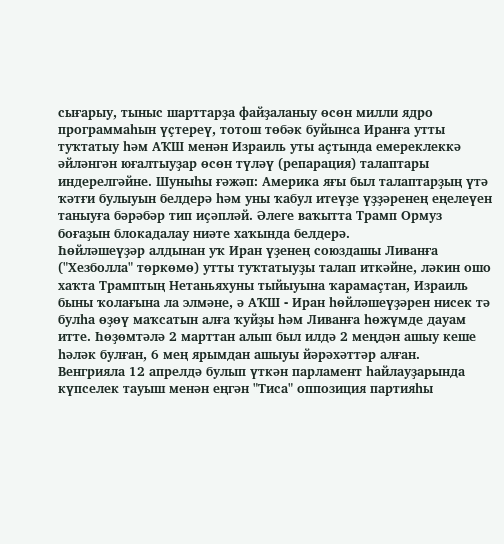сығарыу, тыныс шарттарҙа файҙаланыу өсөн милли ядро программаһын үҫтереү, тотош төбәк буйынса Иранға утты туҡтатыу һәм АҠШ менән Израиль уты аҫтында емереклеккә әйләнгән юғалтыуҙар өсөн түләү (репарация) талаптары индерелгәйне. Шуныһы ғәжәп: Америка яғы был талаптарҙың үтә ҡәтғи булыуын белдерә һәм уны ҡабул итеүҙе үҙҙәренең еңелеүен таныуға бәрәбәр тип иҫәпләй. Әлеге ваҡытта Трамп Ормуз боғаҙын блокадалау ниәте хаҡында белдерә.
Һөйләшеүҙәр алдынан уҡ Иран үҙенең союздашы Ливанға ("Хезболла" төркөмө) утты туҡтатыуҙы талап иткәйне, ләкин ошо хаҡта Трамптың Нетаньяхуны тыйыуына ҡарамаҫтан, Израиль быны ҡолағына ла элмәне, ә АҠШ - Иран һөйләшеүҙәрен нисек тә булһа өҙөү маҡсатын алға ҡуйҙы һәм Ливанға һөжүмде дауам итте. Һөҙөмтәлә 2 марттан алып был илдә 2 меңдән ашыу кеше һәләк булған, 6 мең ярымдан ашыуы йәрәхәттәр алған.
Венгрияла 12 апрелдә булып үткән парламент һайлауҙарында күпселек тауыш менән еңгән "Тиса" оппозиция партияһы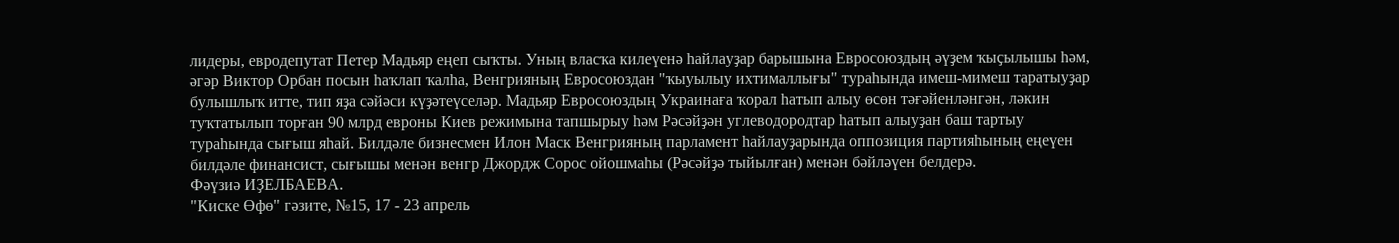лидеры, евродепутат Петер Мадьяр еңеп сыҡты. Уның власҡа килеүенә һайлауҙар барышына Евросоюздың әүҙем ҡыҫылышы һәм, әгәр Виктор Орбан посын һаҡлап ҡалһа, Венгрияның Евросоюздан "ҡыуылыу ихтималлығы" тураһында имеш-мимеш таратыуҙар булышлыҡ итте, тип яҙа сәйәси күҙәтеүселәр. Мадьяр Евросоюздың Украинаға ҡорал һатып алыу өсөн тәғәйенләнгән, ләкин туҡтатылып торған 90 млрд евроны Киев режимына тапшырыу һәм Рәсәйҙән углеводородтар һатып алыуҙан баш тартыу тураһында сығыш яһай. Билдәле бизнесмен Илон Маск Венгрияның парламент һайлауҙарында оппозиция партияһының еңеүен билдәле финансист, сығышы менән венгр Джордж Сорос ойошмаһы (Рәсәйҙә тыйылған) менән бәйләүен белдерә.
Фәүзиә ИҘЕЛБАЕВА.
"Киске Өфө" гәзите, №15, 17 - 23 апрель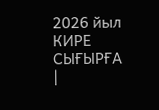2026 йыл
КИРЕ СЫҒЫРҒА
|